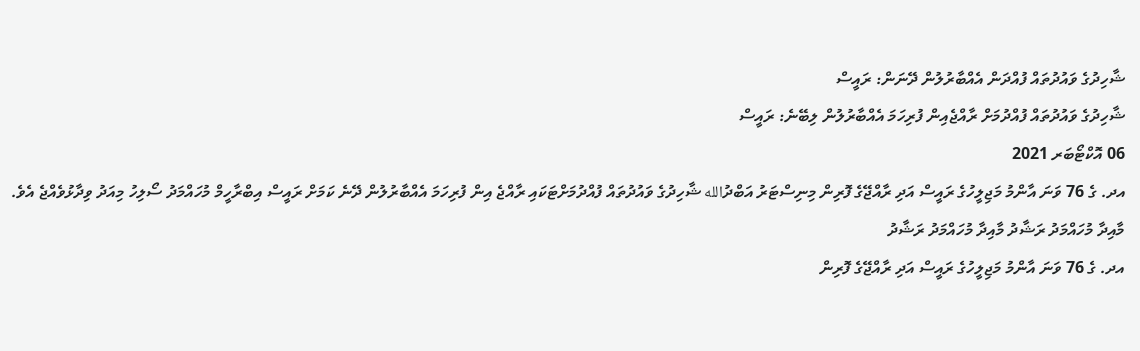ޝާހިދުގެ ވައުދުތައް ފުއްދަން އެއްބާރުލުން ދޭނަން: ރައީސް
ޝާހިދުގެ ވައުދުތައް ފުއްދުމަށް ރާއްޖެއިން ފުރިހަމަ އެއްބާރުލުން ލިބޭނެ: ރައީސް
06 އޮކްޓޯބަރ 2021
އދ. ގެ 76 ވަނަ އާންމު މަޖިލީހުގެ ރައީސް އަދި ރާއްޖޭގެ ފޮރިން މިނިސްޓަރު އަބްދުالله ޝާހިދުގެ ވައުދުތައް ފުއްދުމަށްޓަކައި ރާއްޖެ އިން ފުރިހަމަ އެއްބާރުލުން ދޭނެ ކަމަށް ރައީސް އިބްރާހީމް މުހައްމަދު ސޯލިހު މިއަދު ވިދާޅުވެއްޖެ އެވެ.
މާއިދާ މުހައްމަދު ރަޝާދު މާއިދާ މުހައްމަދު ރަޝާދު
އދ. ގެ 76 ވަނަ އާންމު މަޖިލީހުގެ ރައީސް އަދި ރާއްޖޭގެ ފޮރިން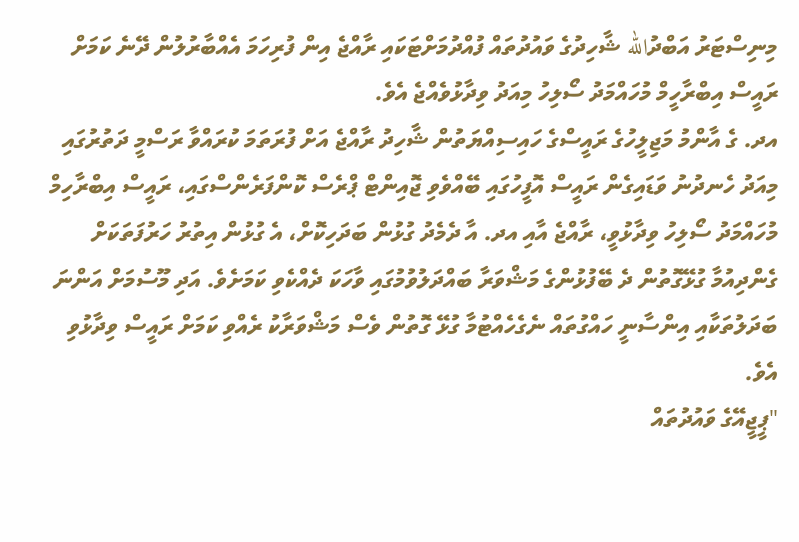މިނިސްޓަރު އަބްދުالله ޝާހިދުގެ ވައުދުތައް ފުއްދުމަށްޓަކައި ރާއްޖެ އިން ފުރިހަމަ އެއްބާރުލުން ދޭނެ ކަމަށް ރައީސް އިބްރާހީމް މުހައްމަދު ސޯލިހު މިއަދު ވިދާޅުވެއްޖެ އެވެ.
އދ. ގެ އާންމު މަޖިލީހުގެ ރައީސްގެ ހައިސިއްޔަތުން ޝާހިދު ރާއްޖެ އަށް ފުރަތަމަ ކުރައްވާ ރަސްމީ ދަތުރުގައި މިއަދު ހެނދުނު ވަޑައިގެން ރައީސް އޮފީހުގައި ބޭއްވެވި ޖޮއިންޓް ޕްރެސް ކޮންފަރެންސްގައި، ރައީސް އިބްރާހިމް މުހައްމަދު ސޯލިހު ވިދާޅުވީ، ރާއްޖެ އާއި އދ. އާ ދެމެދު ގުޅުން ބަދަހިކޮށް، އެ ގުޅުން އިތުރު ހަރުފަތަކަށް ގެންދިއުމާ ގުޅޭގޮތުން ދެ ބޭފުޅުންގެ މަޝްވަރާ ބައްދަލުވުމުގައި ވާހަކަ ދެއްކެވި ކަމަށެވެ. އަދި މޫސުމަށް އަންނަ ބަދަލުތަކާއި އިންސާނީ ހައްގުތައް ނެގެހެއްޓުމާ ގުޅޭ ގޮތުން ވެސް މަޝްވަރާކު ރެއްވި ކަމަށް ރައީސް ވިދާޅުވި އެވެ.
"ޕީޖީއޭގެ ވައުދުތައް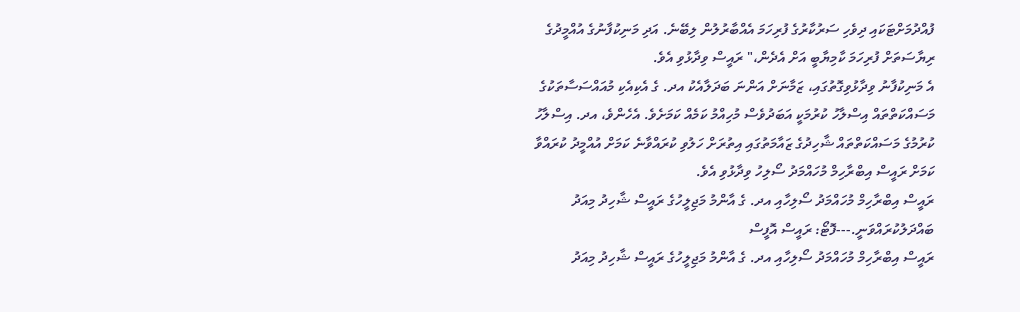ފުއްދުމަށްޓަކައި ދިވެހި ސަރުކާރުގެ ފުރިހަމަ އެއްބާރުލުން ލިބޭނެ. އަދި މަނިކުފާނުގެ އުއްމީދުގެ ރިޔާސަތަށް ފުރިހަމަ ކާމިޔާބީ އަށް އެދެން،" ރައީސް ވިދާޅުވި އެވެ.
އެ މަނިކުފާނު ވިދާޅުވިގޮތުގައި، ޒަމާނަށް އަންނަ ބަދަލާއެކު އދ. ގެ އެކިއެކި މުއައްސަސާތަކުގެ މަސައްކަތްތައް އިސްލާހު ކުރުމަކީ އަބަދުވެސް މުހިއްމު ކަމެއް ކަމަށެވެ. އެހެންވެ، އދ. އިސްލާހު ކުރުމުގެ މަސައްކަތްތައް ޝާހިދުގެ ޒައާމަތުގައި އިތުރަށް ހަލުވި ކުރައްވާނެ ކަމަށް އުއްމީދު ކުރައްވާ ކަމަށް ރައީސް އިބްރާހިމް މުހައްމަދު ސޯލިހު ވިދާޅުވި އެވެ.
ރައީސް އިބްރާހިމް މުހައްމަދު ސޯލިހާއި އދ. ގެ އާންމު މަޖިލީހުގެ ރައީސް ޝާހިދު މިއަދު ބައްދަލުކުރައްވަނީ.---ފޮޓޯ: ރައީސް އޮފީސް
ރައީސް އިބްރާހިމް މުހައްމަދު ސޯލިހާއި އދ. ގެ އާންމު މަޖިލީހުގެ ރައީސް ޝާހިދު މިއަދު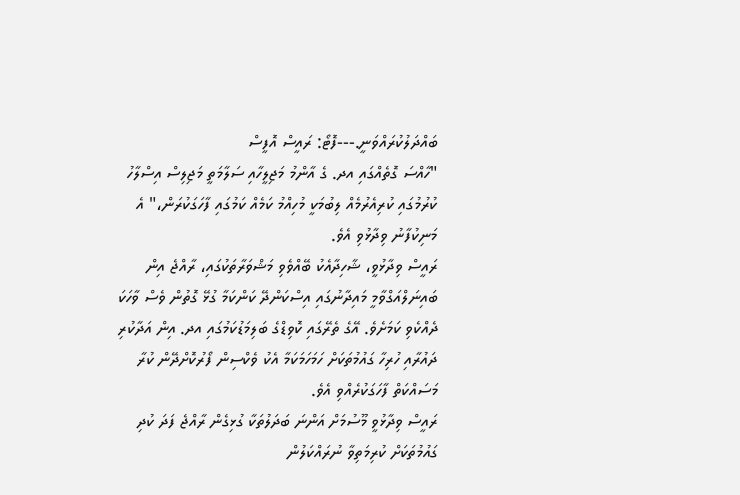ބައްދަލުކުރައްވަނީ.---ފޮޓޯ: ރައީސް އޮފީސް
"ހާއްސަ ގޮތެއްގައި އދ. ގެ އާންމު މަޖިލީހާއި ސަލާމަތީ މަޖިލިސް އިސްލާހު ކުރުމުގައި ކުރިއެރުމެއް ލިބުމަކީ މުހިއްމު ކަމެއް ކަމުގައި ފާހަގަކުރަން،" އެ މަނިކުފާނު ވިދާޅުވި އެވެ.
ރައީސް ވިދާޅުވީ، ޝާހިދާއެކު ބޭއްވެވި މަޝްވަރާތަކުގައި، ރާއްޖެ އިން ބައިނަލްއަގްވާމީ މައިދާނުގައި އިސްކަންދޭ ކަންކަމާ ގުޅޭ ގޮތުން ވެސް ވާހަކަ ދެއްކެވި ކަމަށެވެ. އޭގެ ތެރޭގައި ކޮވިޑްގެ ބަލިމަޑުކަމުގައި އދ. އިން އަދާކުރި ދައުރާއި ހުރިހާ ގައުމުތަކަށް ހަމަހަމަކަމާ އެކު ވެކްސިން ފޯރުކޮށްދޭން ކުރާ މަސައްކަތް ފާހަގަކުރެއްވި އެވެ.
ރައީސް ވިދާޅުވީ މޫސުމަށް އަންނަ ބަދަލުތަކާ ގުޅިގެން ރާއްޖެ ފަދަ ކުދި ގައުމުތަކަށް ކުރިމަތިވާ ނުރައްކަލުން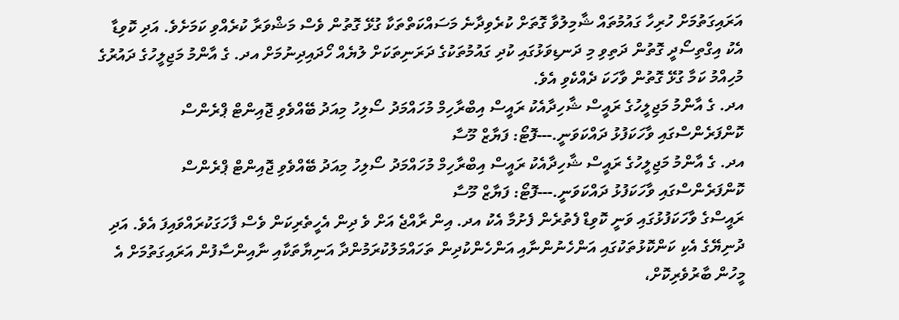އަރައިގަތުމަށް ހުރިހާ ގައުމުތައް ޝާމިލުވާ ގޮތަށް ކުރެވިދާނެ މަސައްކަތްތަކާ ގުޅޭ ގޮތުން ވެސް މަޝްވަރާ ކުރެއްވި ކަމަށެވެ. އަދި ކޮވިޑާ އެކު އިގްތިސޯދީ ގޮތުން ދަތިވި މި ދަނޑިވަޅުގައި ކުދި ގައުމުތަކުގެ ދަރަނިތަކަށް ލުޔެއް ހޯދައިދިނުމަށް އދ. ގެ އާންމު މަޖިލީހުގެ ދައުރުގެ މުހިއްމު ކަމާ ގުޅޭ ގޮތުން ވާހަކަ ދެއްކެވި އެވެ.
އދ. ގެ އާންމު މަޖިލީހުގެ ރައީސް ޝާހިދާއެކު ރައީސް އިބްރާހިމް މުހައްމަދު ސޯލިހު މިއަދު ބޭއްވެވި ޖޮއިންޓް ޕްރެންސް ކޮންފަރެންސްގައި ވާހަކަފުޅު ދައްކަވަނީ.---ފޮޓޯ: ފަޔާޒް މޫސާ
އދ. ގެ އާންމު މަޖިލީހުގެ ރައީސް ޝާހިދާއެކު ރައީސް އިބްރާހިމް މުހައްމަދު ސޯލިހު މިއަދު ބޭއްވެވި ޖޮއިންޓް ޕްރެންސް ކޮންފަރެންސްގައި ވާހަކަފުޅު ދައްކަވަނީ.---ފޮޓޯ: ފަޔާޒް މޫސާ
ރައީސްގެ ވާހަކަފުޅުގައި ވަނީ ކޮވިޑް ފެތުރެން ފެށުމާ އެކު އދ. އިން ރާއްޖެ އަށް ވެ ދިން އެހީތެރިކަން ވެސް ފާހަގަކުރައްވައިފަ އެވެ. އަދި ދުނިޔޭގެ އެކި ކަންކޮޅުތަކުގައި އަންހެނުންނާއި އަންހެންކުދިން ތަހައްމަލުކުރަމުންދާ އަނިޔާތަކާއި ނާއިންސާފުން އަރައިގަތުމަށް އެ މީހުން ބާރުވެރިކޮށް،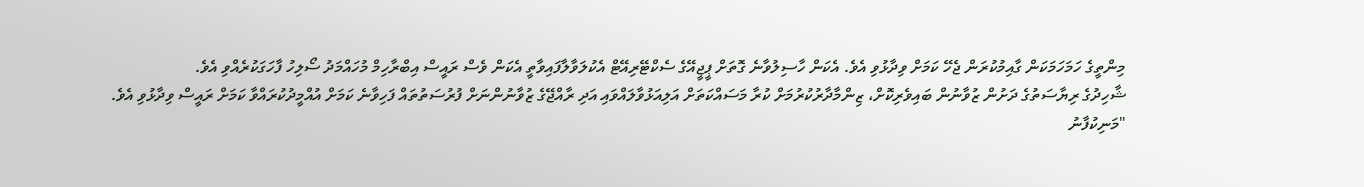މިންތީގެ ހަމަހަމަކަން ގާއިމުކުރަން ޖެހޭ ކަމަށް ވިދާޅުވި އެވެ. އެކަން ހާސިލުވާނެ ގޮތަށް ޕީޖީއޭގެ ސެކްޓޭރިއޭޓް އެކުލަވާލާފައިވާތީ އެކަން ވެސް ރައީސް އިބްރާހިމް މުހައްމަދު ސޯލިހު ފާހަގަކުރެއްވި އެވެ.
ޝާހިދުގެ ރިޔާސަތުގެ ދަށުން ޒުވާނުން ބައިވެރިކޮށް، ޒިންމާދާރުކުރުމަށް ކުރާ މަސައްކަތަށް އަލިއަޅުވާލައްވައި އަދި ރާއްޖޭގެ ޒުވާނުންނަށް ފުރުސަތުތައް ފަހިވާނެ ކަމަށް އުއްމީދުކުރައްވާ ކަމަށް ރައީސް ވިދާޅުވި އެވެ.
"މަނިކުފާނު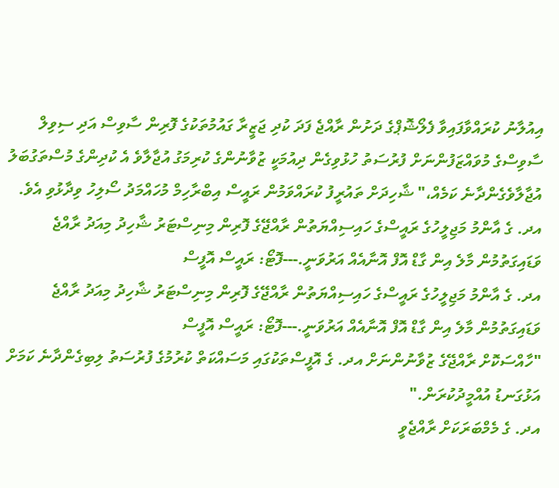އިއުލާނު ކުރައްވާފައިވާ ފެލޯޝޮޕްގެ ދަށުން ރާއްޖެ ފަދަ ކުދި ޖަޒީރާ ގައުމުތަކުގެ ފޮރިން ސާވިސް އަދި ސިވިލް ސާވިސްގެ މުވައްޒަފުންނަށް ފުރުސަތު ހުޅުވިގެން ދިއުމަކީ ޒުވާނުންގެ ކުރިމަގު އުޖާލާވެ އެ ކުދިންގެ މުސްތަގުބަލު އުޖާލާވެގެންދާނެ ކަމެއް،" ޝާހިދަށް ތައުރީފު ކުރައްވަމުން ރައީސް އިބްރާހިމް މުހައްމަދު ސޯލިހު ވިދާޅުވި އެވެ.
އދ. ގެ އާންމު މަޖިލީހުގެ ރައީސްގެ ހައިސިއްޔަތުން ރާއްޖޭގެ ފޮރިން މިނިސްޓަރު ޝާހިދު މިއަދު ރާއްޖެ ވަޑައިގަތުމުން މާލެ އިން ގާޑް އޮފް އޮނާއެއް އަރުވަނީ.---ފޮޓޯ: ރައީސް އޮފީސް
އދ. ގެ އާންމު މަޖިލީހުގެ ރައީސްގެ ހައިސިއްޔަތުން ރާއްޖޭގެ ފޮރިން މިނިސްޓަރު ޝާހިދު މިއަދު ރާއްޖެ ވަޑައިގަތުމުން މާލެ އިން ގާޑް އޮފް އޮނާއެއް އަރުވަނީ.---ފޮޓޯ: ރައީސް އޮފީސް
"ހާއްސަކޮށް ރާއްޖޭގެ ޒުވާނުންނަށް އދ. ގެ އޮފީސްތަކުގައި މަސައްކަތް ކުރުމުގެ ފުރުސަތު ލިބިގެންދާނެ ކަމަށް އަޅުގަނޑު އުއްމީދުކުރަން."
އދ. ގެ މެމްބަރަކަށް ރާއްޖެވީ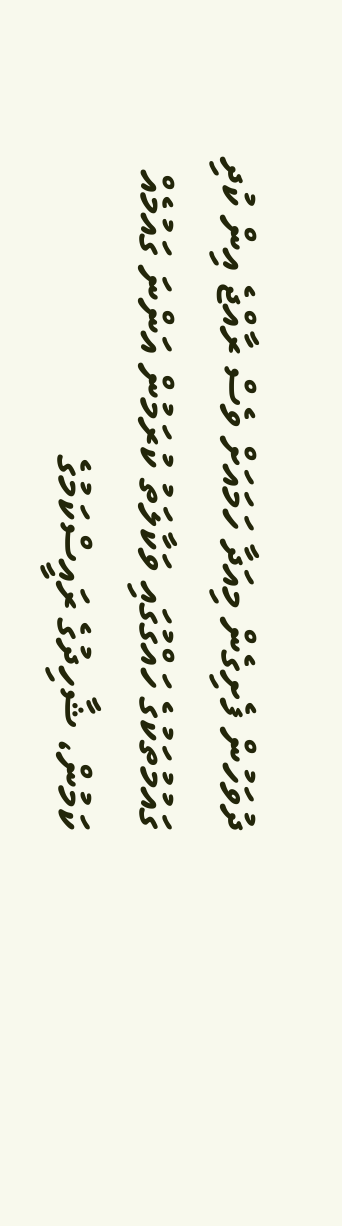ދުވަހުން ފެށިގެން މިއަދާ ހަމައަށް ވެސް ރާއްޖެ އިން ކުދި ގައުމުތަކުގެ ހައްގުގައި ވަކާލަތު ކުރަމުން އަންނަ ގައުމެއް ކަމުން، ޝާހިދުގެ ރައީސްކަމުގެ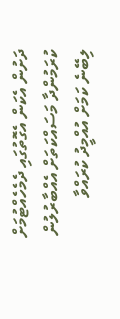ދަށުން އެކަން އެގޮތުގައި ދެމެހެއްޓުމަށް ކުރަމުންދާ މަސައްކަތަށް އެއްބާރުލުން ލިބޭނެ ކަމަށް އުއްމީދު ކުރައްވާ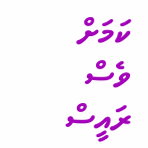ކަމަށް ވެސް ރައީސް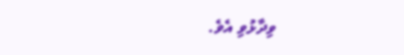ވިދާޅުވި އެވެ.